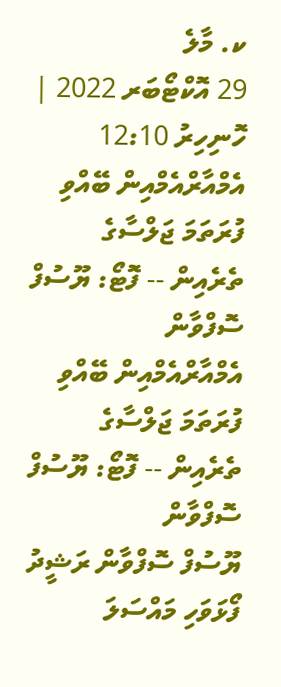ކ. މާލެ
29 އޮކްޓޯބަރ 2022 | ހޮނިހިރު 12:10
އެމްއާރްއެމްއިން ބޭއްވި ފުރަތަމަ ޖަލްސާގެ ތެރެއިން -- ފޮޓޯ: ޔޫސުފް ސޮފްވާން
އެމްއާރްއެމްއިން ބޭއްވި ފުރަތަމަ ޖަލްސާގެ ތެރެއިން -- ފޮޓޯ: ޔޫސުފް ސޮފްވާން
ޔޫސުފް ސޮފްވާން ރަޝީދު
ފޯޅަވަހި މައްސަލަ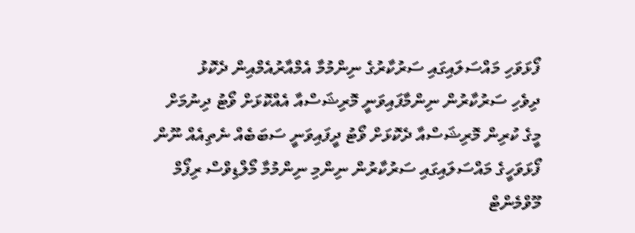ފޯޅަވަހި މައްސަލައިގައި ސަރުކާރުގެ ނިންމުމާ އެމްއާރުއެމްއިން ދެކޮޅު
ދިވެހި ސަރުކާރުން ނިންމާފައިވަނީ މޮރިޝަސްއާ އެއްކޮޅަށް ވޯޓު ދިނުމަށް
މީގެ ކުރިން މޮރިޝަސްއާ ދެކޮޅަށް ވޯޓު ދީފައިވަނީ ސަބަބެއް ނެތިއެއް ނޫން
ފޯޅަވަހީގެ މައްސަލައިގައި ސަރުކާރުން ނިންމި ނިންމުމާ މޯލްޑިވްސް ރިފޯމް މޫވްމެންޓް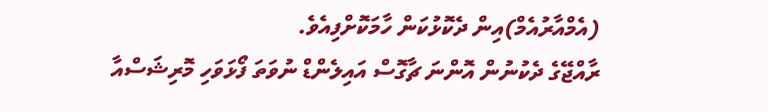(އެމްއާރުއެމް)އިން ދެކޮޅުކަން ހާމަކޮށްފިއެވެ.
ރާއްޖޭގެ ދެކުނުން އޮންނަ ޗާގޮސް އައިލެންޑް ނުވަތަ ފޯޅަވަހި މޮރިޝަސްއާ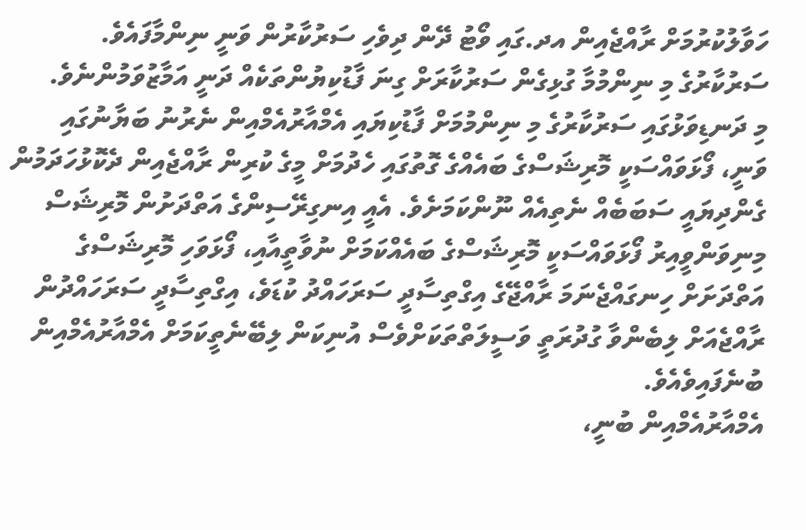ހަވާލުކުރުމަށް ރާއްޖެއިން އދ.ގައި ވޯޓު ދޭން ދިވެހި ސަރުކާރުން ވަނީ ނިންމާފައެވެ. ސަރުކާރުގެ މި ނިންމުމާ ގުޅިގެން ސަރުކާރަށް ގިނަ ފާޑުކިޔުންތަކެއް ދަނީ އަމާޒުވަމުންނެވެ.
މި ދަނޑިވަޅުގައި ސަރުކާރުގެ މި ނިންމުމަށް ފާޑުކިޔައި އެމްއާރުއެމްއިން ނެރުނު ބަޔާނުގައި ވަނީ، ފޯޅަވައްސަކީ މޮރިޝަސްގެ ބައެއްގެ ގޮތުގައި ހެދުމަށް މީގެ ކުރިން ރާއްޖެއިން ދެކޮޅުހަދަމުން ގެންދިޔައީ ސަބަބެއް ނެތިއެއް ނޫންކަމަށެވެ. އެއީ އިނގިރޭސިންގެ އަތްދަށުން މޮރިޝަސް މިނިވަންވީއިރު ފޯޅަވައްސަކީ މޮރިޝަސްގެ ބައެއްކަމަށް ނުވާތީއާއި، ފޯޅަވަހި މޮރިޝަސްގެ އަތްދަށަށް ހިނގައްޖެނަމަ ރާއްޖޭގެ އިގްތިސާދީ ސަރަހައްދު ކުޑަވެ، އިގްތިސާދީ ސަރަހައްދުން ރާއްޖެއަށް ލިބެންވާ ގުދުރަތީ ވަސީލަތްތަކަށްވެސް އުނިކަން ލިބޭނެތީކަމަށް އެމްއާރުއެމްއިން ބުނެފައިވެއެވެ.
އެމްއާރުއެމްއިން ބުނީ،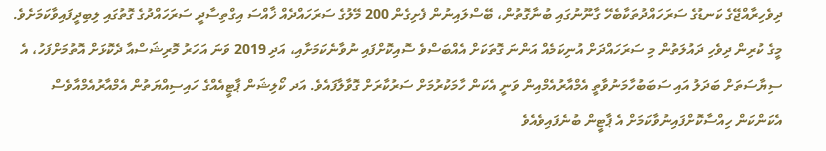ދިވެހިރާއްޖޭގެ ކަނޑުގެ ސަރަހައްދުތަކާބެހޭ ގާނޫނުގައި ބުނާގޮތުން، ބޭސްލައިނުން ފެށިގެން 200 މޭލުގެ ސަރަހައްދެއް ޚާއްސަ އިގްތިސާދީ ސަރަހައްދުގެ ގޮތުގައި ލިބިދީފައިވާކަމަށެވެ. މީގެ ކުރިން ދިވެހި ދައުލަތުން މި ސަރަހައްދަށް އުނިކަމެއް އަންނަ ގޮތަކަށް އެއްބަސްވެ ސޮއިކޮށްފައި ނުވާނެކަމަށާއި، އަދި 2019 ވަނަ އަހަރު މޮރިޝަސްއާ ދެކޮޅަށް އޮތުމަށްފަހު، އެ ސިޔާސަތަށް ބަދަލު އައި ސަބަބުހާމަނުވާތީ އެމްއާރުއެމްއިން ވަނީ އެކަން ހާމަކުރުމަށް ސަރުކާރަށް ގޮވާލާފައެވެ. އަދ ކޯލިޝަން ޕާޓީއެއްގެ ހައިސިއްޔަތުން އެމްއާރުއެމްއާވެސް އެކަންކަން ހިއްސާކޮށްފައިނުވާކަމަށް އެ ޕާޓީން ބުނެފައިވެއެވެ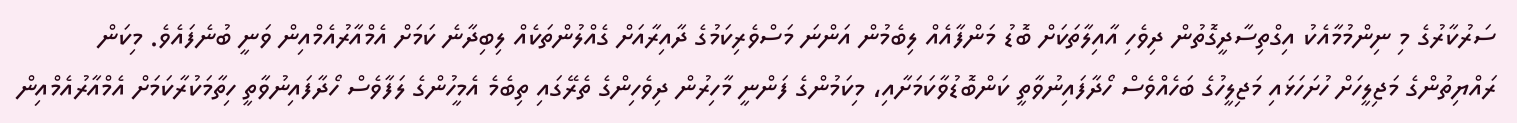ސަރުކާރުގެ މި ނިންމުމާއެކު އިގްތިސާދީގޮތުން ދިވެހި އާއިލާތަކަށް ބޮޑު މަންފާއެއް ލިބެމުން އަންނަ މަސްވެރިކަމުގެ ދާއިރާއަށް ގެއްލުންތަކެއް ލިބިދާނެ ކަމަށް އެމްއާރުއެމްއިން ވަނީ ބުނެފައެވެ. މިކަން ރައްޔިތުންގެ މަޖިލީހަށް ހުށަހަޅައި މަޖިލީހުގެ ބަހެއްވެސް ހޯދާފައިނުވާތީ ކަންބޮޑުވާކަމަށާއި، މިކަމުންގެ ފަންނީ މާހިރުން ދިވެހިންގެ ތެރޭގައި ތިބެމެ އެމީހުންގެ ލަފާވެސް ހޯދާފައިނުވާތީ ހިތާމަކުރާކަމަށް އެމްއާރުއެމްއިން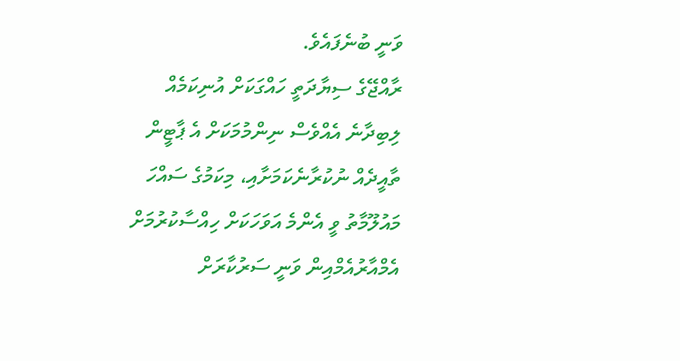ވަނީ ބުނެފައެވެ.
ރާއްޖޭގެ ސިޔާދަތީ ހައްގަކަށް އުނިކަމެއް ލިބިދާނެ އެއްވެސް ނިންމުމަކަށް އެ ޕާޓީން ތާއީދެއް ނުކުރާނެކަމަށާއި، މިކަމުގެ ސައްހަ މައުލޫމާތު ވީ އެންމެ އަވަހަކަށް ހިއްސާކުރުމަށް އެމްއާރުއެމްއިން ވަނީ ސަރުކާރަށް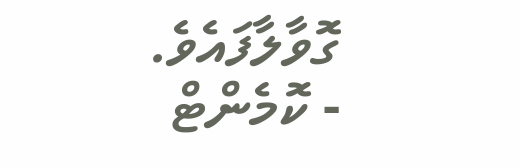ގޮވާލާފައެވެ.
- ކޮމެންޓް